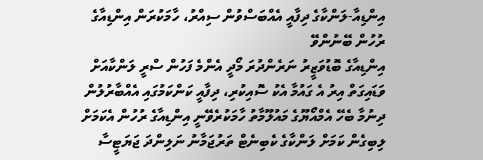އިންޑިއާ-ލަންކާގެ ދިފާއީ އެއްބަސްވުން ސިއްރު، ހާމަކުރަން އިންޑިއާގެ ރުހުން ބޭނުންވޭ
އިންޑިއާގެ ބޮޑުވަޒީރު ނަރެންދުރަ މޯދީ އެންމެ ފަހުން ސްރީ ލަންކާއަށް ވަޑައިގަތް އިރު އެ ގައުމާ އެކު ސޮއިކުރި، ދިފާއީ ކަންކަމުގައި އެއްބާރުލުން ދިނުމާ ބެހޭ އެމްއޯޔޫގެ މައުލޫމާތު ހާމަކުރެވޭނީ އިންޑިއާގެ ރުހުން އެކަމަށް ލިބިގެން ކަމަށް ލަންކާގެ ކެބިނެޓް ތަރުޖަމާނު ނަލިންދަ ޖަޔަޓީސާ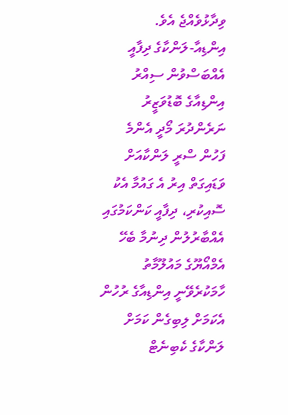ވިދާޅުވެއްޖެ އެވެ.
އިންޑިއާ-ލަންކާގެ ދިފާއީ އެއްބަސްވުން ސިއްރު
އިންޑިއާގެ ބޮޑުވަޒީރު ނަރެންދުރަ މޯދީ އެންމެ ފަހުން ސްރީ ލަންކާއަށް ވަޑައިގަތް އިރު އެ ގައުމާ އެކު ސޮއިކުރި، ދިފާއީ ކަންކަމުގައި އެއްބާރުލުން ދިނުމާ ބެހޭ އެމްއޯޔޫގެ މައުލޫމާތު ހާމަކުރެވޭނީ އިންޑިއާގެ ރުހުން އެކަމަށް ލިބިގެން ކަމަށް ލަންކާގެ ކެބިނެޓް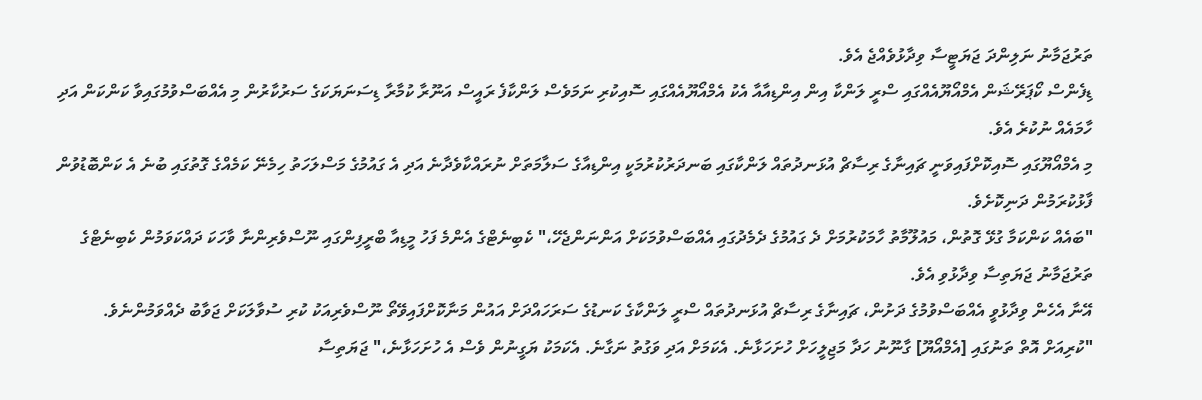ތަރުޖަމާނު ނަލިންދަ ޖަޔަޓީސާ ވިދާޅުވެއްޖެ އެވެ.
ޑިފެންސް ކޯޕަރޭޝަން އެމްއޯޔޫއެއްގައި ސްރީ ލަންކާ އިން އިންޑިއާއާ އެކު އެމްއޯޔޫއެއްގައި ސޮއިކުރި ނަމަވެސް ލަންކާފެ ރައީސް އަނޫރާ ކުމާރާ ޑިސަނަޔަކަގެ ސަރުކާރުން މި އެއްބަސްވުމުގައިވާ ކަންކަން އަދި ހާމައެއް ނުކުރެ އެވެ.
މި އެމްއޯޔޫގައި ސޮއިކޮށްފައިވަނީ ޗައިނާގެ ރިސާޗް އުޅަނދުތައް ލަންކާގައި ބަނދަރުކުރުމަކީ އިންޑިއާގެ ސަލާމަތަށް ނުރައްކާވެދާނެ އަދި އެ ގައުމުގެ މަސްލަހަތު ހިމެނޭ ކަމެއްގެ ގޮތުގައި ބުނެ އެ ކަންބޮޑުވުން ފާޅުކުރަމުން ދަނިކޮށެވެ.
"ބައެއް ކަންކަމާ ގުޅޭ ގޮތުން، މައުލޫމާތު ހާމަކުރުމަށް ދެ ގައުމުގެ ދެމެދުގައި އެއްބަސްވުމަކަށް އަންނަންޖެހޭ،" ކެބިނެޓްގެ އެންމެ ފަހު މީޑިއާ ބްރީފިންގައި ނޫސްވެރިންނާ ވާހަކަ ދައްކަވަމުން ކެބިނެޓްގެ ތަރުޖަމާނު ޖަޔަތިސާ ވިދާޅުވި އެވެ.
އޭނާ އެހެން ވިދާޅުވީ އެއްބަސްވުމުގެ ދަށުން، ޗައިނާގެ ރިސާޗް އުޅަނދުތައް ސްރީ ލަންކާގެ ކަނޑުގެ ސަރަހައްދަށް އައުން މަނާކޮށްފައިވޭތޯ ނޫސްވެރިއަކު ކުރި ސުވާލަކަށް ޖަވާބު ދެއްވަމުންނެވެ.
"ކުރިއަށް އޮތް ތަނުގައި [އެމްއޯޔޫ] ގާނޫނު ހަދާ މަޖިލީހަށް ހުށަހަޅާނެ. އެކަމަށް އަދި ވަގުތު ނަގާނެ. އެކަމަކު ޔަގީނުން ވެސް އެ ހުށަހަޅާނެ،" ޖަޔަތިސާ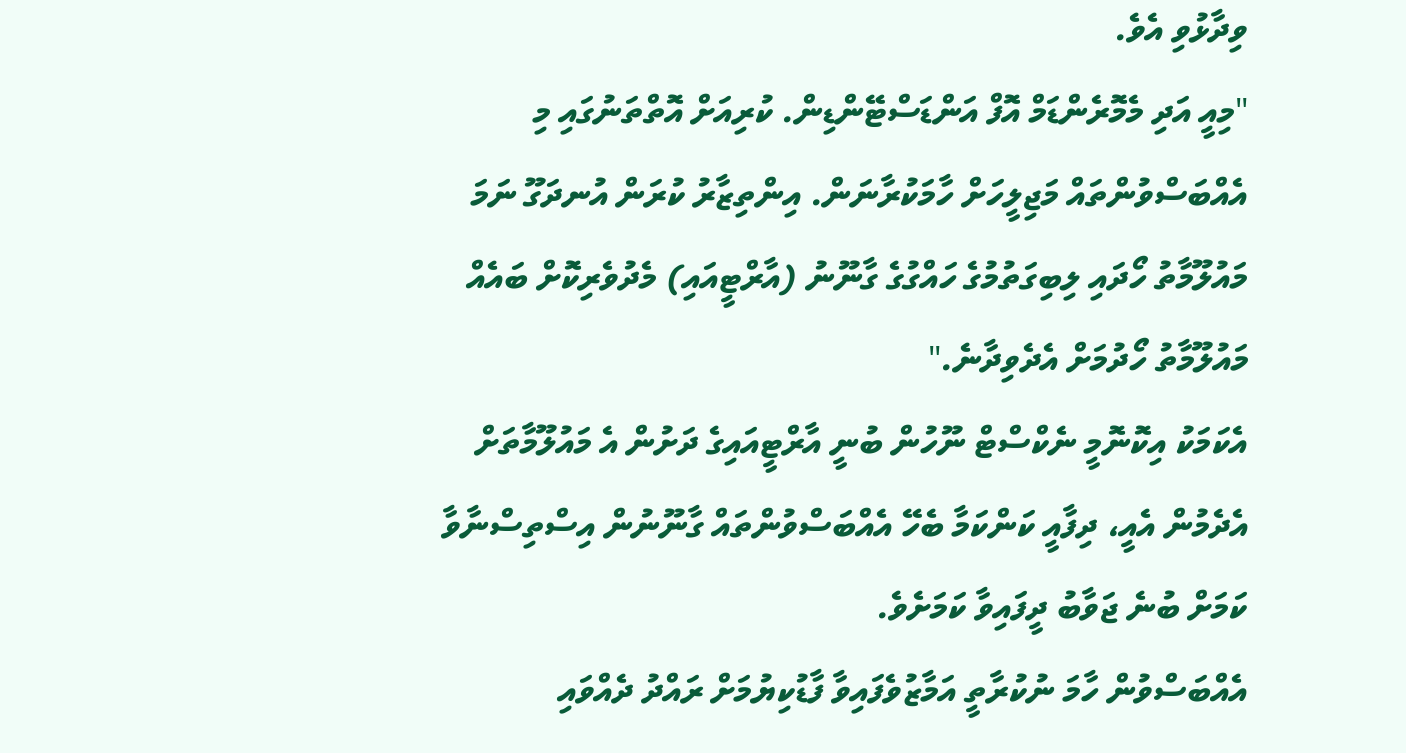ވިދާޅުވި އެވެ.
"މިއީ އަދި މެމޮރެންޑަމް އޮފް އަންޑަސްޓޭންޑިން. ކުރިއަށް އޮތްތަނުގައި މި އެއްބަސްވުންތައް މަޖިލީހަށް ހާމަކުރާނަން. އިންތިޒާރު ކުރަން އުނދަގޫ ނަމަ މައުލޫމާތު ހޯދައި ލިބިގަތުމުގެ ހައްގުގެ ގާނޫނު (އާރްޓީއައި) މެދުވެރިކޮށް ބައެއް މައުލޫމާތު ހޯދުމަށް އެދެވިދާނެ."
އެކަމަކު އިކޮނޮމީ ނެކްސްޓް ނޫހުން ބުނީ އާރްޓީއައިގެ ދަށުން އެ މައުލޫމާތަށް އެދެމުން އެއީ، ދިފާއީ ކަންކަމާ ބެހޭ އެއްބަސްވުންތައް ގާނޫނުން އިސްތިސްނާވާ ކަމަށް ބުނެ ޖަވާބު ދީފައިވާ ކަމަށެވެ.
އެއްބަސްވުން ހާމަ ނުކުރާތީ އަމާޒުވެފައިވާ ފާޑުކިޔުމަށް ރައްދު ދެއްވައި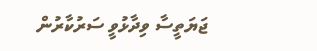ޖަޔަތީސާ ވިދާޅުވީ ސަރުކާރުން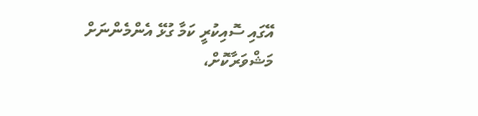އޭގައި ސޮއިކުރީ ކަމާ ގުޅޭ އެންމެންނަށް މަޝްވަރާކޮށް،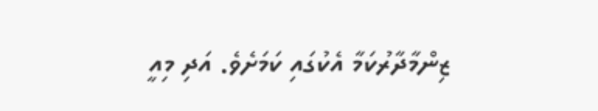ޒިންމާދާރުކަމާ އެކުގައި ކަމަށެވެ. އަދި މިއީ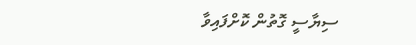ސިޔާސީ ގޮތުން ކޮށްފައިވާ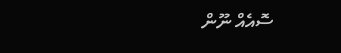ސޮއެއް ނޫން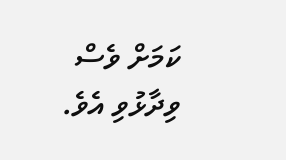ކަމަށް ވެސް ވިދާޅުވި އެވެ.